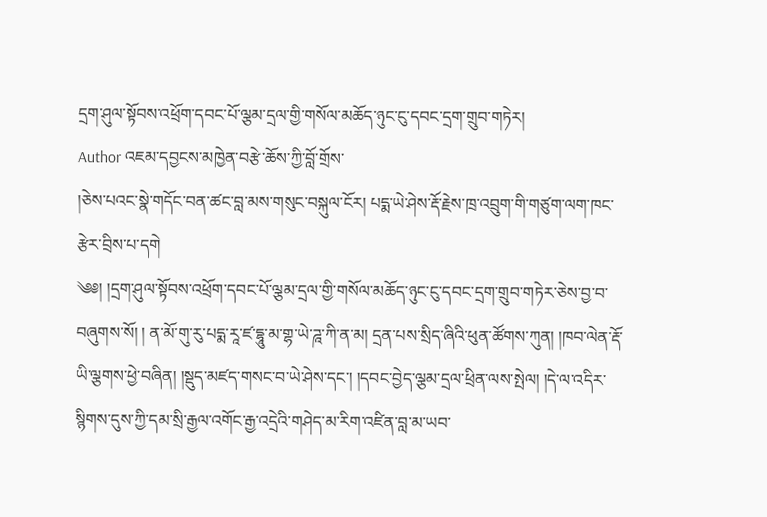དྲག་ཤུལ་སྟོབས་འཕྲོག་དབང་པོ་ལྕམ་དྲལ་གྱི་གསོལ་མཆོད་ཉུང་ངུ་དབང་དྲག་གྲུབ་གཏེར།
Author འཇམ་དབྱངས་མཁྱེན་བརྩེ་ཆོས་ཀྱི་བློ་གྲོས་
།ཅེས་པའང་སྣེ་གདོང་བན་ཚང་བླ་མས་གསུང་བསྐུལ་ངོར། པདྨ་ཡེ་ཤེས་རྡོ་རྗེས་ཁྲ་འབྲུག་གི་གཙུག་ལག་ཁང་རྩེར་བྲིས་པ་དགེ
༄༅། །དྲག་ཤུལ་སྟོབས་འཕྲོག་དབང་པོ་ལྕམ་དྲལ་གྱི་གསོལ་མཆོད་ཉུང་ངུ་དབང་དྲག་གྲུབ་གཏེར་ཅེས་བྱ་བ་བཞུགས་སོ། ། ན་མོ་གུ་རུ་པདྨ་རཱ་ཛ་དྷཱུ་མ་གྷ་ཡེ་ཌཱ་ཀི་ན་མ། དྲན་པས་སྲིད་ཞིའི་ཕུན་ཚོགས་ཀུན། །ཁབ་ལེན་རྡོ་ཡི་ལྕགས་ཕྱེ་བཞིན། །སྡུད་མཛད་གསང་བ་ཡེ་ཤེས་དང་། །དབང་བྱེད་ལྕམ་དྲལ་ཕྲིན་ལས་སྤེལ། །དེ་ལ་འདིར་སྙིགས་དུས་ཀྱི་དམ་སྲི་རྒྱལ་འགོང་རྒྱ་འདྲེའི་གཤེད་མ་རིག་འཛིན་བླ་མ་ཡབ་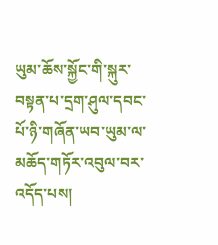ཡུམ་ཆོས་སྐྱོང་གི་སྐུར་བསྟན་པ་དྲག་ཤུལ་དབང་པོ་ཉི་གཞོན་ཡབ་ཡུམ་ལ་མཆོད་གཏོར་འབུལ་བར་འདོད་པས།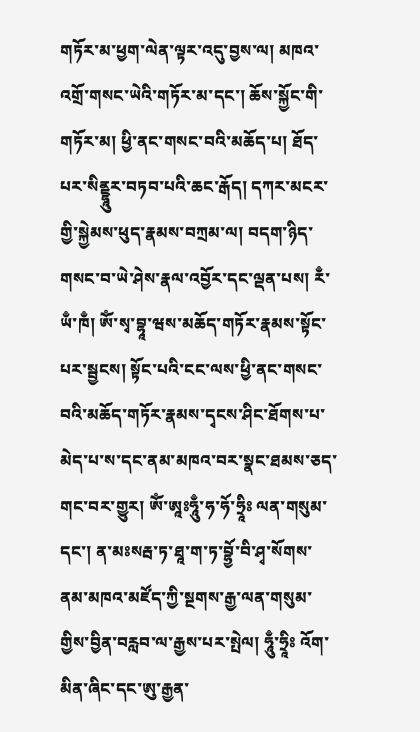གཏོར་མ་ཕྱག་ལེན་ལྟར་འདུ་བྱས་ལ། མཁའ་འགྲོ་གསང་ཡེའི་གཏོར་མ་དང་། ཆོས་སྐྱོང་གི་གཏོར་མ། ཕྱི་ནང་གསང་བའི་མཆོད་པ། ཐོད་པར་སིནྡྷཱུར་བཏབ་པའི་ཆང་རྒོད། དཀར་མངར་གྱི་སྐྱེམས་ཕུད་རྣམས་བཀྲམ་ལ། བདག་ཉིད་གསང་བ་ཡེ་ཤེས་རྣལ་འབྱོར་དང་ལྡན་པས། རྃ་ཡྃ་ཁྃ། ཨོཾ་སྭ་བྷཱ་ཝས་མཆོད་གཏོར་རྣམས་སྟོང་པར་སྦྱངས། སྟོང་པའི་ངང་ལས་ཕྱི་ནང་གསང་བའི་མཆོད་གཏོར་རྣམས་དྭངས་ཤིང་ཐོགས་པ་མེད་པ་ས་དང་ནམ་མཁའ་བར་སྣང་ཐམས་ཅད་གང་བར་གྱུར། ཨོཾ་ཨཱཿཧཱུྃ་ཧ་ཧོ་ཧྲཱིཿ ལན་གསུམ་དང་། ན་མཿསརྦ་ཏ་ཐཱ་ག་ཏ་བྷྱོ་བི་ཤྭ་སོགས་ནམ་མཁའ་མཛོད་ཀྱི་སྔགས་རྒྱ་ལན་གསུམ་གྱིས་བྱིན་བརླབ་ལ་རྒྱས་པར་སྤེལ། ཧཱུྃ་ཧྲཱིཿ འོག་མིན་ཞིང་དང་ཨུ་རྒྱན་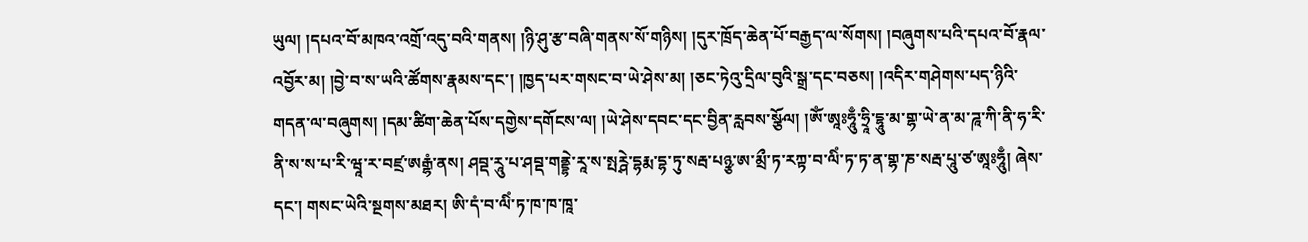ཡུལ། །དཔའ་བོ་མཁའ་འགྲོ་འདུ་བའི་གནས། །ཉི་ཤུ་རྩ་བཞི་གནས་སོ་གཉིས། །དུར་ཁྲོད་ཆེན་པོ་བརྒྱད་ལ་སོགས། །བཞུགས་པའི་དཔའ་བོ་རྣལ་འབྱོར་མ། །བྱེ་བ་ས་ཡའི་ཚོགས་རྣམས་དང་། །ཁྱད་པར་གསང་བ་ཡེ་ཤེས་མ། །ཅང་ཏེའུ་དྲིལ་བུའི་སྒྲ་དང་བཅས། །འདིར་གཤེགས་པད་ཉིའི་གདན་ལ་བཞུགས། །དམ་ཚིག་ཆེན་པོས་དགྱེས་དགོངས་ལ། །ཡེ་ཤེས་དབང་དང་བྱིན་རླབས་སྩོལ། །ཨོཾ་ཨཱཿཧཱུྃ་ཧྲཱི་དྷཱུ་མ་གྷ་ཡེ་ན་མ་ཌཱ་ཀི་ནི་ཧ་རི་ནི་ས་ས་པ་རི་ཝཱ་ར་བཛྲ་ཨརྒྷཾ་ནས། ཤབྡ་རཱུ་པ་ཤབྡ་གནྡྷེ་རཱ་ས་སྤཪྴེ་དྷརྨ་དྷ་ཏུ་སརྦ་པཉྩ་ཨ་མྲྀ་ཏ་རཀྟ་བ་ལིཾ་ཏ་ཏ་ན་གྷ་ཎ་སརྦ་པཱུ་ཙ་ཨཱཿཧཱུྃ། ཞེས་དང་། གསང་ཡེའི་སྔགས་མཐར། ཨི་དཾ་བ་ལིཾ་ཏ་ཁ་ཁ་ཁཱ་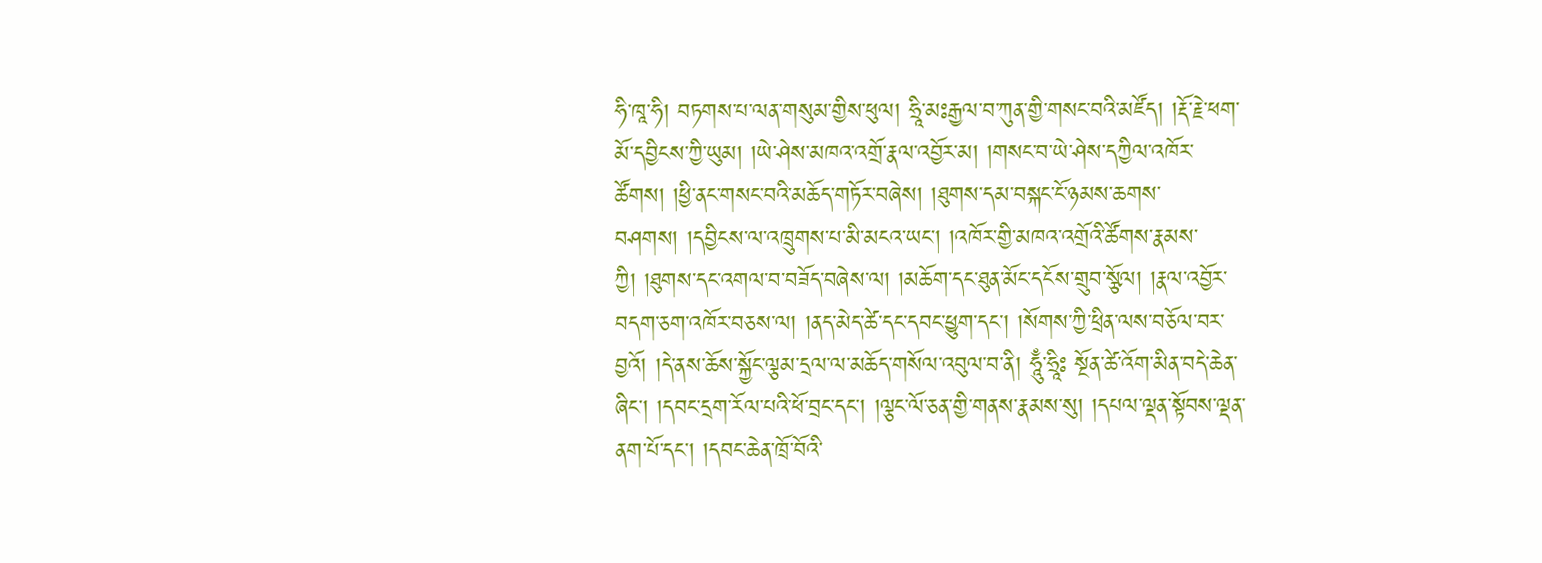ཧི་ཁཱ་ཧི། བཏགས་པ་ལན་གསུམ་གྱིས་ཕུལ། ཧྲཱི་མཿརྒྱལ་བ་ཀུན་གྱི་གསང་བའི་མཛོད། །རྡོ་རྗེ་ཕག་མོ་དབྱིངས་ཀྱི་ཡུམ། །ཡེ་ཤེས་མཁའ་འགྲོ་རྣལ་འབྱོར་མ། །གསང་བ་ཡེ་ཤེས་དཀྱིལ་འཁོར་ཚོགས། །ཕྱི་ནང་གསང་བའི་མཆོད་གཏོར་བཞེས། །ཐུགས་དམ་བསྐང་ངོ་ཉམས་ཆགས་བཤགས། །དབྱིངས་ལ་འཁྲུགས་པ་མི་མངའ་ཡང་། །འཁོར་གྱི་མཁའ་འགྲོའི་ཚོགས་རྣམས་ཀྱི། །ཐུགས་དང་འགལ་བ་བཟོད་བཞེས་ལ། །མཆོག་དང་ཐུན་མོང་དངོས་གྲུབ་སྩོལ། །རྣལ་འབྱོར་བདག་ཅག་འཁོར་བཅས་ལ། །ནད་མེད་ཚེ་དང་དབང་ཕྱུག་དང་། །སོགས་ཀྱི་ཕྲིན་ལས་བཅོལ་བར་བྱའོ། །དེ་ནས་ཆོས་སྐྱོང་ལྕམ་དྲལ་ལ་མཆོད་གསོལ་འབུལ་བ་ནི། ཧཱུྃ་ཧྲཱིཿ སྔོན་ཚེ་འོག་མིན་བདེ་ཆེན་ཞིང་། །དབང་དྲག་རོལ་པའི་ཕོ་བྲང་དང་། །ལྕང་ལོ་ཅན་གྱི་གནས་རྣམས་སུ། །དཔལ་ལྡན་སྟོབས་ལྡན་ནག་པོ་དང་། །དབང་ཆེན་ཁྲོ་བོའི་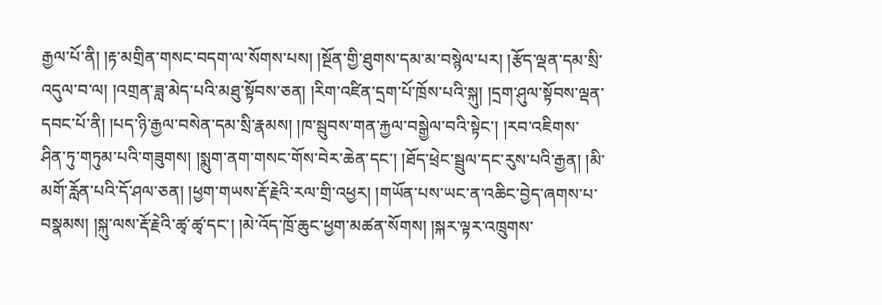རྒྱལ་པོ་ནི། །རྟ་མགྲིན་གསང་བདག་ལ་སོགས་པས། །སྔོན་གྱི་ཐུགས་དམ་མ་བསྙེལ་པར། །རྩོད་ལྡན་དམ་སྲི་འདུལ་བ་ལ། །འགྲན་ཟླ་མེད་པའི་མཐུ་སྟོབས་ཅན། །རིག་འཛིན་དྲག་པོ་ཁྲོས་པའི་སྐུ། །དྲག་ཤུལ་སྟོབས་ལྡན་དབང་པོ་ནི། །པད་ཉི་རྒྱལ་བསེན་དམ་སྲི་རྣམས། །ཁ་སྦུབས་གན་རྐྱལ་བསྒྱེལ་བའི་སྟེང་། །རབ་འཇིགས་ཤིན་ཏུ་གཏུམ་པའི་གཟུགས། །སྨུག་ནག་གསང་གོས་བེར་ཆེན་དང་། །ཐོད་ཕྲེང་སྦྲུལ་དང་རུས་པའི་རྒྱན། །མི་མགོ་རློན་པའི་དོ་ཤལ་ཅན། །ཕྱག་གཡས་རྡོ་རྗེའི་རལ་གྲི་འཕྱར། །གཡོན་པས་ཡང་ན་འཆིང་བྱེད་ཞགས་པ་བསྣམས། །སྐུ་ལས་རྡོ་རྗེའི་ཚྭ་ཚྭ་དང་། །མེ་འོད་ཁྲོ་ཆུང་ཕྱག་མཚན་སོགས། །སྐར་ལྟར་འཁྲུགས་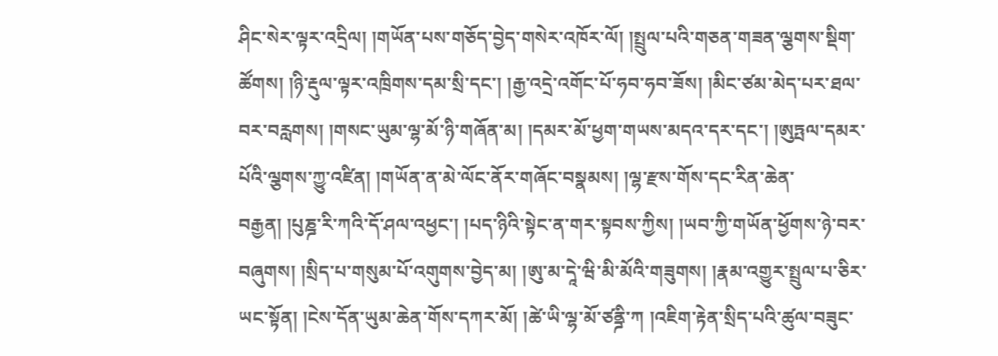ཤིང་སེར་ལྟར་འདྲིལ། །གཡོན་པས་གཅོད་བྱེད་གསེར་འཁོར་ལོ། །སྤྲུལ་པའི་གཅན་གཟན་ལྕགས་སྡིག་ཚོགས། །ཉི་རྡུལ་ལྟར་འཁྲིགས་དམ་སྲི་དང་། །རྒྱ་འདྲེ་འགོང་པོ་ཧབ་ཧབ་ཟོས། །མིང་ཙམ་མེད་པར་ཐལ་བར་བརླགས། །གསང་ཡུམ་ལྷ་མོ་ཉི་གཞོན་མ། །དམར་མོ་ཕྱག་གཡས་མདའ་དར་དང་། །ཨུཏྤལ་དམར་པོའི་ལྕགས་ཀྱུ་འཛིན། །གཡོན་ན་མེ་ལོང་ནོར་གཞོང་བསྣམས། །ལྷ་རྫས་གོས་དང་རིན་ཆེན་བརྒྱན། །པུཎྜ་རི་ཀའི་དོ་ཤལ་འཕྱང་། །པད་ཉིའི་སྟེང་ན་གར་སྟབས་ཀྱིས། །ཡབ་ཀྱི་གཡོན་ཕྱོགས་ཉེ་བར་བཞུགས། །སྲིད་པ་གསུམ་པོ་འགུགས་བྱེད་མ། །ཨུ་མ་དཱེ་ཝི་མི་མོའི་གཟུགས། །རྣམ་འགྱུར་སྤྲུལ་པ་ཅིར་ཡང་སྟོན། །ངེས་དོན་ཡུམ་ཆེན་གོས་དཀར་མོ། །ཚེ་ཡི་ལྷ་མོ་ཙནྜི་ཀ །འཇིག་རྟེན་སྲིད་པའི་ཚུལ་བཟུང་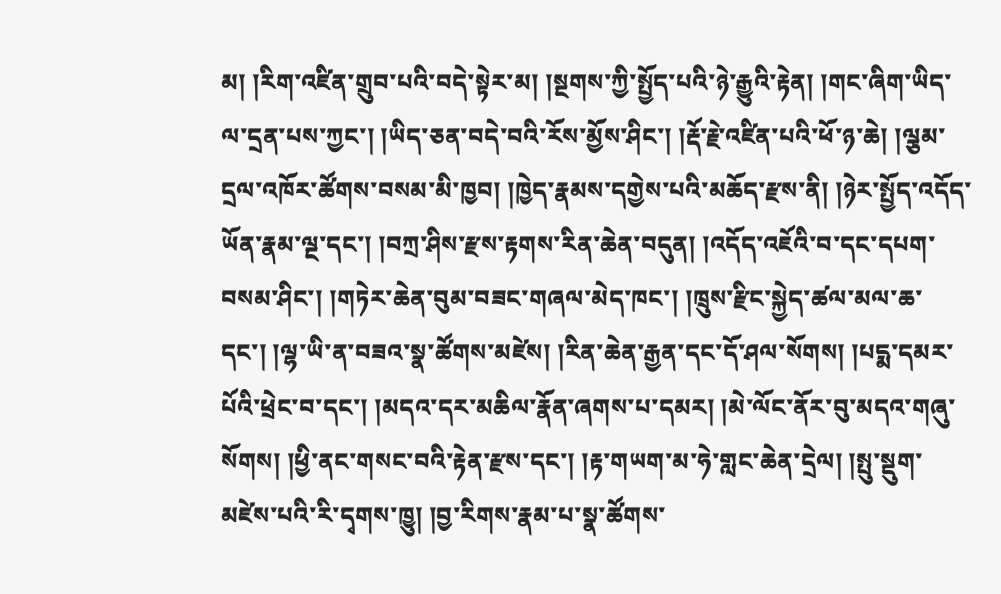མ། །རིག་འཛིན་གྲུབ་པའི་བདེ་སྟེར་མ། །སྔགས་ཀྱི་སྤྱོད་པའི་ཉེ་རྒྱུའི་རྟེན། །གང་ཞིག་ཡིད་ལ་དྲན་པས་ཀྱང་། །ཡིད་ཅན་བདེ་བའི་རོས་མྱོས་ཤིང་། །རྡོ་རྗེ་འཛིན་པའི་ཕོ་ཉ་ཆེ། །ལྕམ་དྲལ་འཁོར་ཚོགས་བསམ་མི་ཁྱབ། །ཁྱེད་རྣམས་དགྱེས་པའི་མཆོད་རྫས་ནི། །ཉེར་སྤྱོད་འདོད་ཡོན་རྣམ་ལྔ་དང་། །བཀྲ་ཤིས་རྫས་རྟགས་རིན་ཆེན་བདུན། །འདོད་འཇོའི་བ་དང་དཔག་བསམ་ཤིང་། །གཏེར་ཆེན་བུམ་བཟང་གཞལ་མེད་ཁང་། །ཁྲུས་རྫིང་སྐྱེད་ཚལ་མལ་ཆ་དང་། །ལྷ་ཡི་ན་བཟའ་སྣ་ཚོགས་མཛེས། །རིན་ཆེན་རྒྱན་དང་དོ་ཤལ་སོགས། །པདྨ་དམར་པོའི་ཕྲེང་བ་དང་། །མདའ་དར་མཆིལ་རྣོན་ཞགས་པ་དམར། །མེ་ལོང་ནོར་བུ་མདའ་གཞུ་སོགས། །ཕྱི་ནང་གསང་བའི་རྟེན་རྫས་དང་། །རྟ་གཡག་མ་ཧེ་གླང་ཆེན་དྲེལ། །སྤུ་སྡུག་མཛེས་པའི་རི་དྭགས་ཁྱུ། །བྱ་རིགས་རྣམ་པ་སྣ་ཚོགས་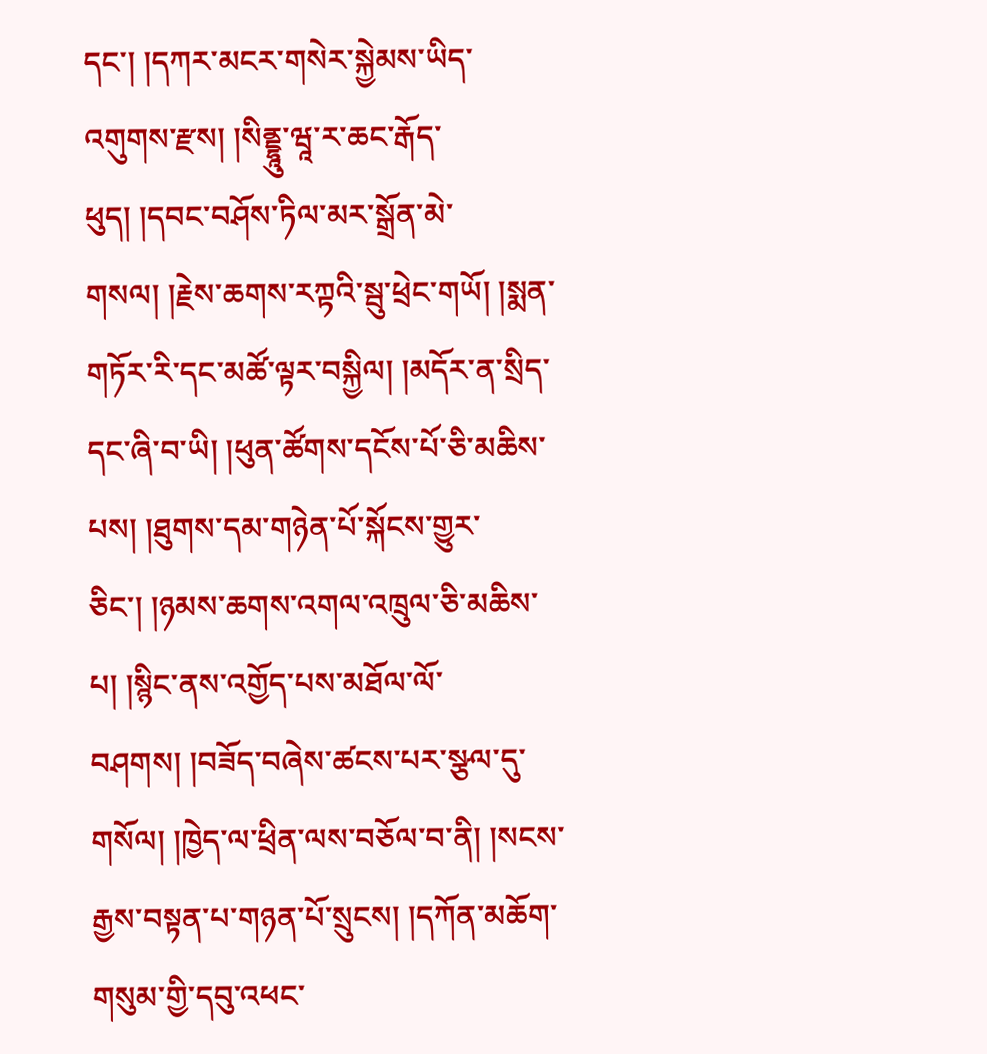དང་། །དཀར་མངར་གསེར་སྐྱེམས་ཡིད་འགུགས་རྫས། །སིནྡྷཱུ་ཝཱ་ར་ཆང་རྒོད་ཕུད། །དབང་བཤོས་ཏིལ་མར་སྒྲོན་མེ་གསལ། །རྗེས་ཆགས་རཀྟའི་སྦུ་ཕྲེང་གཡོ། །སྨན་གཏོར་རི་དང་མཚོ་ལྟར་བསྐྱིལ། །མདོར་ན་སྲིད་དང་ཞི་བ་ཡི། །ཕུན་ཚོགས་དངོས་པོ་ཅི་མཆིས་པས། །ཐུགས་དམ་གཉེན་པོ་སྐོངས་གྱུར་ཅིང་། །ཉམས་ཆགས་འགལ་འཁྲུལ་ཅི་མཆིས་པ། །སྙིང་ནས་འགྱོད་པས་མཐོལ་ལོ་བཤགས། །བཟོད་བཞེས་ཚངས་པར་སྩལ་དུ་གསོལ། །ཁྱེད་ལ་ཕྲིན་ལས་བཅོལ་བ་ནི། །སངས་རྒྱས་བསྟན་པ་གཉན་པོ་སྲུངས། །དཀོན་མཆོག་གསུམ་གྱི་དབུ་འཕང་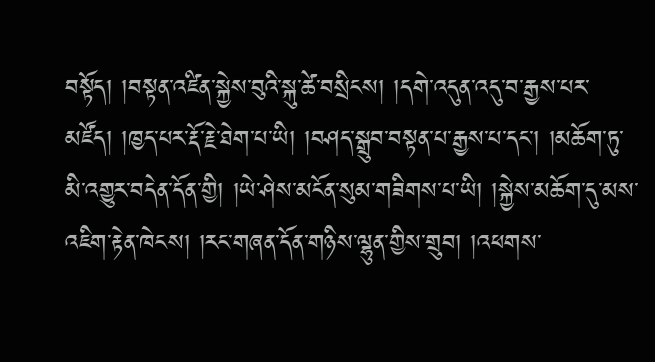བསྟོད། །བསྟན་འཛིན་སྐྱེས་བུའི་སྐུ་ཚེ་བསྲིངས། །དགེ་འདུན་འདུ་བ་རྒྱས་པར་མཛོད། །ཁྱད་པར་རྡོ་རྗེ་ཐེག་པ་ཡི། །བཤད་སྒྲུབ་བསྟན་པ་རྒྱས་པ་དང་། །མཆོག་ཏུ་མི་འགྱུར་བདེན་དོན་གྱི། །ཡེ་ཤེས་མངོན་སུམ་གཟིགས་པ་ཡི། །སྐྱེས་མཆོག་དུ་མས་འཇིག་རྟེན་ཁེངས། །རང་གཞན་དོན་གཉིས་ལྷུན་གྱིས་གྲུབ། །འཕགས་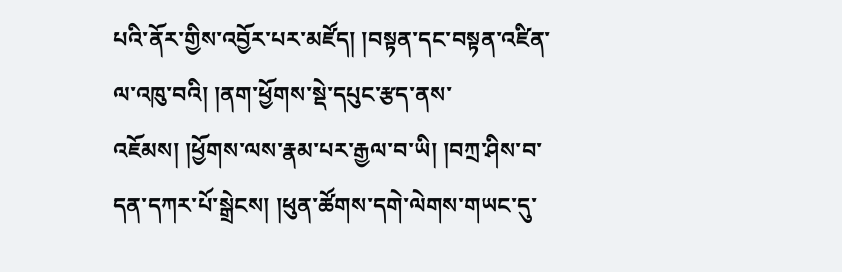པའི་ནོར་གྱིས་འབྱོར་པར་མཛོད། །བསྟན་དང་བསྟན་འཛིན་ལ་འཁུ་བའི། །ནག་ཕྱོགས་སྡེ་དཔུང་རྩད་ནས་འཇོམས། །ཕྱོགས་ལས་རྣམ་པར་རྒྱལ་བ་ཡི། །བཀྲ་ཤིས་བ་དན་དཀར་པོ་སྒྲེངས། །ཕུན་ཚོགས་དགེ་ལེགས་གཡང་དུ་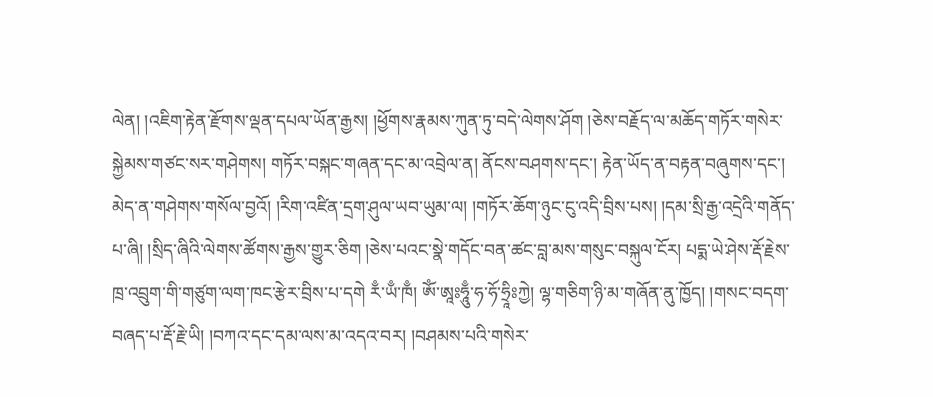ལེན། །འཇིག་རྟེན་རྫོགས་ལྡན་དཔལ་ཡོན་རྒྱས། །ཕྱོགས་རྣམས་ཀུན་ཏུ་བདེ་ལེགས་ཤོག །ཅེས་བརྗོད་ལ་མཆོད་གཏོར་གསེར་སྐྱེམས་གཙང་སར་གཤེགས། གཏོར་བསྐང་གཞན་དང་མ་འབྲེལ་ན། ནོངས་བཤགས་དང་། རྟེན་ཡོད་ན་བརྟན་བཞུགས་དང་། མེད་ན་གཤེགས་གསོལ་བྱའོ། །རིག་འཛིན་དྲག་ཤུལ་ཡབ་ཡུམ་ལ། །གཏོར་ཆོག་ཉུང་ངུ་འདི་བྲིས་པས། །དམ་སྲི་རྒྱ་འདྲེའི་གནོད་པ་ཞི། །སྲིད་ཞིའི་ལེགས་ཚོགས་རྒྱས་གྱུར་ཅིག །ཅེས་པའང་སྣེ་གདོང་བན་ཚང་བླ་མས་གསུང་བསྐུལ་ངོར། པདྨ་ཡེ་ཤེས་རྡོ་རྗེས་ཁྲ་འབྲུག་གི་གཙུག་ལག་ཁང་རྩེར་བྲིས་པ་དགེ རྃ་ཡྃ་ཁྃ། ཨོཾ་ཨཱཿཧཱུྃ་ཧ་ཧོ་ཧྲཱིཿཀྱེ། ལྷ་གཅིག་ཉི་མ་གཞོན་ནུ་ཁྱོད། །གསང་བདག་བཞད་པ་རྡོ་རྗེ་ཡི། །བཀའ་དང་དམ་ལས་མ་འདའ་བར། །བཤམས་པའི་གསེར་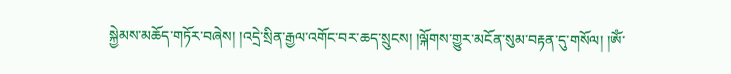སྐྱེམས་མཆོད་གཏོར་བཞེས། །འདྲེ་སྲིན་རྒྱལ་འགོང་བར་ཆད་སྲུངས། །ལྐོགས་གྱུར་མངོན་སུམ་བརྟན་དུ་གསོལ། །ཨོཾ་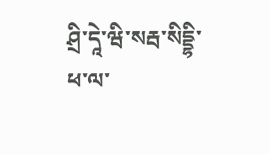ཤྲི་དཱེ་ཝི་སརྦ་སིདྡྷི་ཕ་ལ་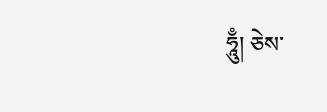ཧཱུྃ། ཅེས་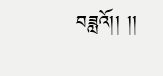བཟླའོ།། །།